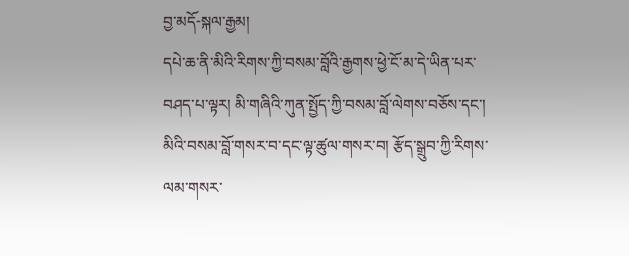བྱ་མདོ-སྐལ་རྒྱམ།
དཔེ་ཆ་ནི་མིའི་རིགས་ཀྱི་བསམ་བློའི་རྒྱགས་ཕྱེ་ངོ་མ་དེ་ཡིན་པར་བཤད་པ་ལྟར། མི་གཞིའི་ཀུན་སྤྱོད་ཀྱི་བསམ་བློ་ལེགས་བཅོས་དང་། མིའི་བསམ་བློ་གསར་བ་དང་ལྟ་ཚུལ་གསར་བ། རྩོད་སྒྲུབ་ཀྱི་རིགས་ལམ་གསར་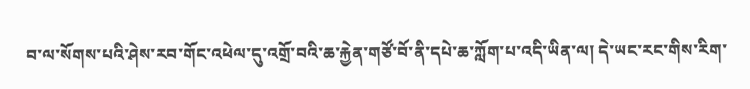བ་ལ་སོགས་པའི་ཤེས་རབ་གོང་འཕེལ་དུ་འགྲོ་བའི་ཆ་རྐྱེན་གཙོ་བོ་ནི་དཔེ་ཆ་ཀློག་པ་འདི་ཡིན་ལ། དེ་ཡང་རང་གིས་རིག་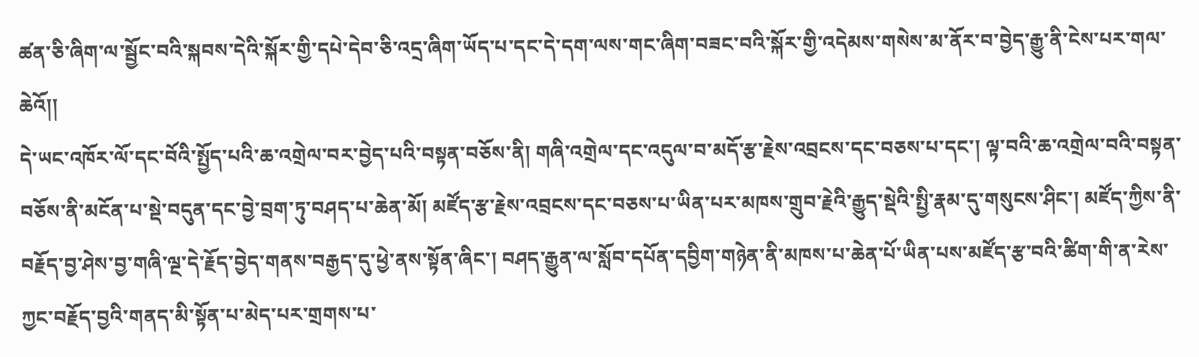ཚན་ཅི་ཞིག་ལ་སྦྱོང་བའི་སྐབས་དེའི་སྐོར་གྱི་དཔེ་དེབ་ཅི་འདྲ་ཞིག་ཡོད་པ་དང་དེ་དག་ལས་གང་ཞིག་བཟང་བའི་སྐོར་གྱི་འདེམས་གསེས་མ་ནོར་བ་བྱེད་རྒྱུ་ནི་ངེས་པར་གལ་ཆེའོ།།
དེ་ཡང་འཁོར་ལོ་དང་བོའི་སྤྱོད་པའི་ཆ་འགྲེལ་བར་བྱེད་པའི་བསྟན་བཅོས་ནི། གཞི་འགྲེལ་དང་འདུལ་བ་མདོ་རྩ་རྗེས་འབྲངས་དང་བཅས་པ་དང་། ལྟ་བའི་ཆ་འགྲེལ་བའི་བསྟན་བཅོས་ནི་མངོན་པ་སྡེ་བདུན་དང་བྱེ་བྲག་ཏུ་བཤད་པ་ཆེན་མོ། མཛོད་རྩ་རྗེས་འབྲངས་དང་བཅས་པ་ཡིན་པར་མཁས་གྲུབ་རྗེའི་རྒྱུད་སྡེའི་སྤྱི་རྣམ་དུ་གསུངས་ཤིང་། མཛོད་ཀྱིས་ནི་བརྗོད་བྱ་ཤེས་བྱ་གཞི་ལྔ་དེ་རྗོད་བྱེད་གནས་བརྒྱད་དུ་ཕྱེ་ནས་སྟོན་ཞིང་། བཤད་རྒྱུན་ལ་སློབ་དཔོན་དབྱིག་གཉེན་ནི་མཁས་པ་ཆེན་པོ་ཡིན་པས་མཛོད་རྩ་བའི་ཚིག་གི་ན་རེས་ཀྱང་བརྗོད་བྱའི་གནད་མི་སྟོན་པ་མེད་པར་གྲགས་པ་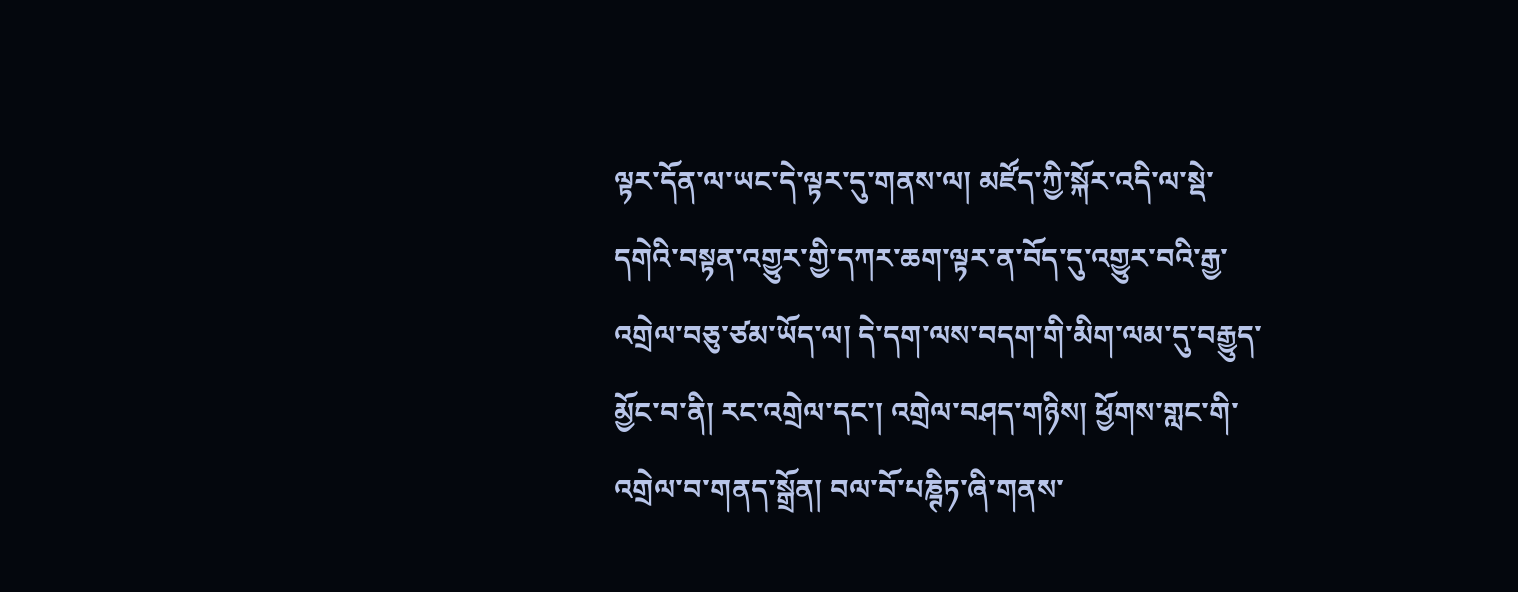ལྟར་དོན་ལ་ཡང་དེ་ལྟར་དུ་གནས་ལ། མཛོད་ཀྱི་སྐོར་འདི་ལ་སྡེ་དགེའི་བསྟན་འགྱུར་གྱི་དཀར་ཆག་ལྟར་ན་བོད་དུ་འགྱུར་བའི་རྒྱ་འགྲེལ་བཅུ་ཙམ་ཡོད་ལ། དེ་དག་ལས་བདག་གི་མིག་ལམ་དུ་བརྒྱུད་མྱོང་བ་ནི། རང་འགྲེལ་དང་། འགྲེལ་བཤད་གཉིས། ཕྱོགས་གླང་གི་འགྲེལ་བ་གནད་སྒྲོན། བལ་བོ་པཎྚིཏ་ཞི་གནས་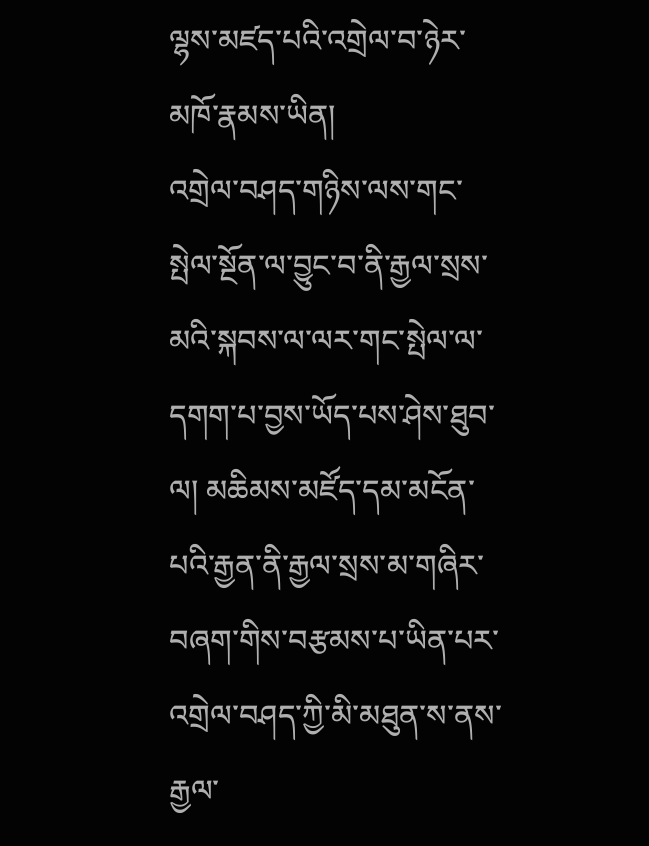ལྷས་མཛད་པའི་འགྲེལ་བ་ཉེར་མཁོ་རྣམས་ཡིན།
འགྲེལ་བཤད་གཉིས་ལས་གང་སྤེལ་སྔོན་ལ་བྱུང་བ་ནི་རྒྱལ་སྲས་མའི་སྐབས་ལ་ལར་གང་སྤེལ་ལ་དགག་པ་བྱས་ཡོད་པས་ཤེས་ཐུབ་ལ། མཆིམས་མཛོད་དམ་མངོན་པའི་རྒྱན་ནི་རྒྱལ་སྲས་མ་གཞིར་བཞག་གིས་བརྩམས་པ་ཡིན་པར་འགྲེལ་བཤད་ཀྱི་མི་མཐུན་ས་ནས་རྒྱལ་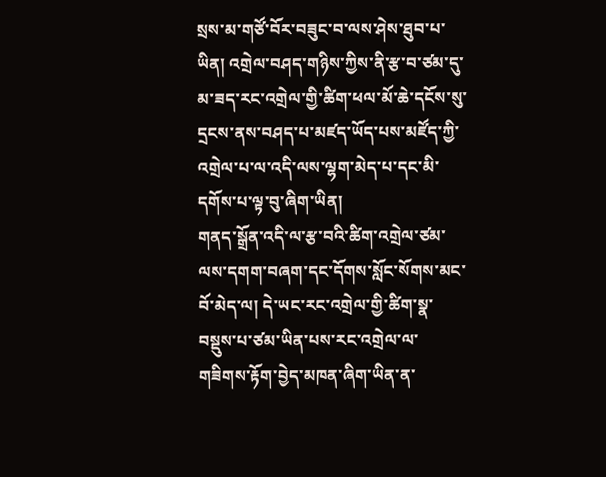སྲས་མ་གཙོ་བོར་བཟུང་བ་ལས་ཤེས་ཐུབ་པ་ཡིན། འགྲེལ་བཤད་གཉིས་ཀྱིས་ནི་རྩ་བ་ཙམ་དུ་མ་ཟད་རང་འགྲེལ་གྱི་ཚིག་ཕལ་མོ་ཆེ་དངོས་སུ་དྲངས་ནས་བཤད་པ་མཛད་ཡོད་པས་མཛོད་ཀྱི་འགྲེལ་པ་ལ་འདི་ལས་ལྷག་མེད་པ་དང་མི་དགོས་པ་ལྟ་བུ་ཞིག་ཡིན།
གནད་སྒྲོན་འདི་ལ་རྩ་བའི་ཚིག་འགྲེལ་ཙམ་ལས་དགག་བཞག་དང་དོགས་སློང་སོགས་མང་བོ་མེད་ལ། དེ་ཡང་རང་འགྲེལ་གྱི་ཚིག་སྣ་བསྡུས་པ་ཙམ་ཡིན་པས་རང་འགྲེལ་ལ་གཟིགས་རྟོག་བྱེད་མཁན་ཞིག་ཡིན་ན་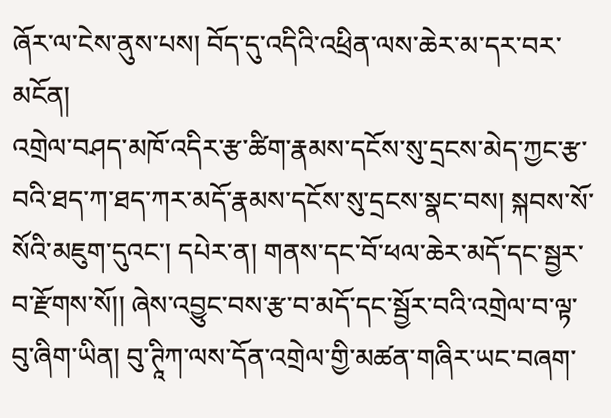ཞོར་ལ་ངེས་ནུས་པས། བོད་དུ་འདིའི་འཕྲིན་ལས་ཆེར་མ་དར་བར་མངོན།
འགྲེལ་བཤད་མཁོ་འདིར་རྩ་ཚིག་རྣམས་དངོས་སུ་དྲངས་མེད་ཀྱང་རྩ་བའི་ཐད་ཀ་ཐད་ཀར་མདོ་རྣམས་དངོས་སུ་དྲངས་སྣང་བས། སྐབས་སོ་སོའི་མཇུག་དུའང་། དཔེར་ན། གནས་དང་བོ་ཕལ་ཆེར་མདོ་དང་སྦྱར་བ་རྫོགས་སོ།། ཞེས་འབྱུང་བས་རྩ་བ་མདོ་དང་སྦྱོར་བའི་འགྲེལ་བ་ལྟ་བུ་ཞིག་ཡིན། བུ་ཊཱིཀ་ལས་དོན་འགྲེལ་གྱི་མཚན་གཞིར་ཡང་བཞག་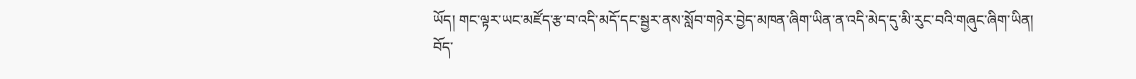ཡོད། གང་ལྟར་ཡང་མཛོད་རྩ་བ་འདི་མདོ་དང་སྦྱར་ནས་སློབ་གཉེར་བྱེད་མཁན་ཞིག་ཡིན་ན་འདི་མེད་དུ་མི་རུང་བའི་གཞུང་ཞིག་ཡིན།
བོད་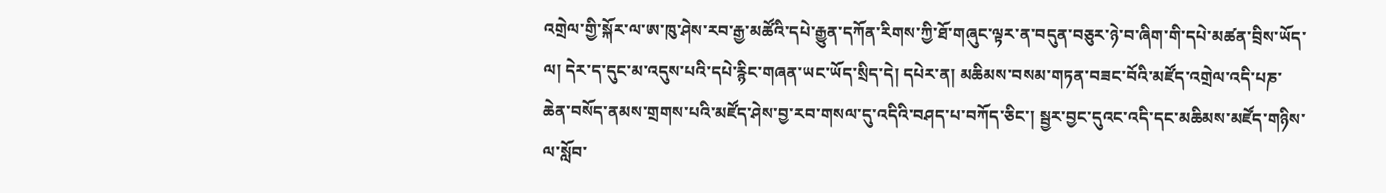འགྲེལ་གྱི་སྐོར་ལ་ཨ་ཁུ་ཤེས་རབ་རྒྱ་མཚོའི་དཔེ་རྒྱུན་དཀོན་རིགས་ཀྱི་ཐོ་གཞུང་ལྟར་ན་བདུན་བཅུར་ཉེ་བ་ཞིག་གི་དཔེ་མཚན་བྲིས་ཡོད་ལ། དེར་ད་དུང་མ་འདུས་པའི་དཔེ་རྙིང་གཞན་ཡང་ཡོད་སྲིད་དེ། དཔེར་ན། མཆིམས་བསམ་གཏན་བཟང་བོའི་མཛོད་འགྲེལ་འདི་པཎ་ཆེན་བསོད་ནམས་གྲགས་པའི་མཛོད་ཤེས་བྱ་རབ་གསལ་དུ་འདིའི་བཤད་པ་བཀོད་ཅིང་། སྦྱར་བྱང་དུའང་འདི་དང་མཆིམས་མཛོད་གཉིས་ལ་སློབ་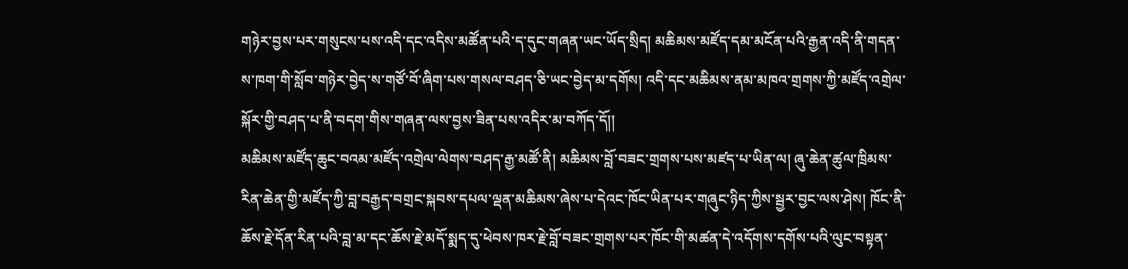གཉེར་བྱས་པར་གསུངས་པས་འདི་དང་འདིས་མཚོན་པའི་ད་དུང་གཞན་ཡང་ཡོད་སྲིད། མཆིམས་མཛོད་དམ་མངོན་པའི་རྒྱན་འདི་ནི་གདན་ས་ཁག་གི་སློབ་གཉེར་བྱེད་ས་གཙོ་བོ་ཞིག་པས་གསལ་བཤད་ཅི་ཡང་བྱེད་མ་དགོས། འདི་དང་མཆིམས་ནམ་མཁའ་གྲགས་ཀྱི་མཛོད་འགྲེལ་སྐོར་གྱི་བཤད་པ་ནི་བདག་གིས་གཞན་ལས་བྱས་ཟིན་པས་འདིར་མ་བཀོད་དོ།།
མཆིམས་མཛོད་ཆུང་བའམ་མཛོད་འགྲེལ་ལེགས་བཤད་རྒྱ་མཚོ་ནི། མཆིམས་བློ་བཟང་གྲགས་པས་མཛད་པ་ཡིན་ལ། ཞུ་ཆེན་ཚུལ་ཁྲིམས་རིན་ཆེན་གྱི་མཛོད་ཀྱི་བླ་བརྒྱད་བགྲང་སྐབས་དཔལ་ལྡན་མཆིམས་ཞེས་པ་དེའང་ཁོང་ཡིན་པར་གཞུང་ཉིད་ཀྱིས་སྦྱར་བྱང་ལས་ཤེས། ཁོང་ནི་ཆོས་རྗེ་དོན་རིན་པའི་བླ་མ་དང་ཆོས་རྗེ་མདོ་སྨད་དུ་ཕེབས་ཁར་རྗེ་བློ་བཟང་གྲགས་པར་ཁོང་གི་མཚན་དེ་འདོགས་དགོས་པའི་ལུང་བསྟན་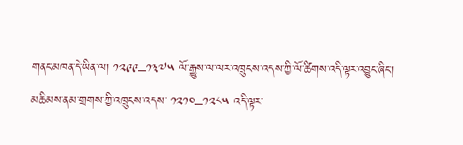གནང་མཁན་དེ་ཡིན་ལ། ༡༢༩༩–༡༣༧༥ ལོ་རྒྱུས་ལ་ལར་འཁྲུངས་འདས་ཀྱི་ལོ་ཚིགས་འདི་ལྟར་འབྱུང་ཞིང་། མཆིམས་ནམ་གྲགས་ཀྱི་འཁྲུངས་འདས་ ༡༢༡༠–༡༢༨༥ འདི་ལྟར་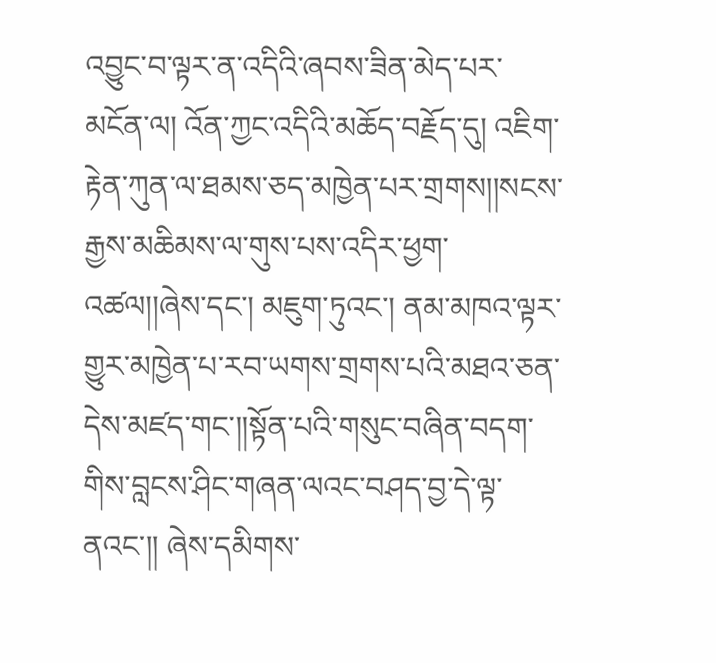འབྱུང་བ་ལྟར་ན་འདིའི་ཞབས་ཟིན་མེད་པར་མངོན་ལ། འོན་ཀྱང་འདིའི་མཆོད་བརྗོད་དུ། འཇིག་རྟེན་ཀུན་ལ་ཐམས་ཅད་མཁྱེན་པར་གྲགས།།སངས་རྒྱས་མཆིམས་ལ་གུས་པས་འདིར་ཕྱག་འཚལ།།ཞེས་དང་། མཇུག་ཏུའང་། ནམ་མཁའ་ལྟར་གྱུར་མཁྱེན་པ་རབ་ཡགས་གྲགས་པའི་མཐའ་ཅན་དེས་མཛད་གང་།།སྟོན་པའི་གསུང་བཞིན་བདག་གིས་བླངས་ཤིང་གཞན་ལའང་བཤད་བྱ་དེ་ལྟ་ནའང་།། ཞེས་དམིགས་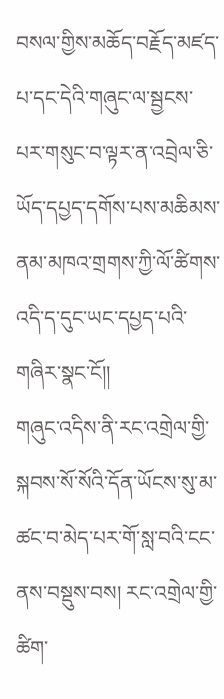བསལ་གྱིས་མཆོད་བརྗོད་མཛད་པ་དང་དེའི་གཞུང་ལ་སྦྱངས་པར་གསུང་བ་ལྟར་ན་འབྲེལ་ཅི་ཡོད་དཔྱད་དགོས་པས་མཆིམས་ནམ་མཁའ་གྲགས་ཀྱི་ལོ་ཚིགས་འདི་ད་དུང་ཡང་དཔྱད་པའི་གཞིར་སྣང་ངོ།།
གཞུང་འདིས་ནི་རང་འགྲེལ་གྱི་སྐབས་སོ་སོའི་དོན་ཡོངས་སུ་མ་ཚང་བ་མེད་པར་གོ་སླ་བའི་ངང་ནས་བསྡུས་བས། རང་འགྲེལ་གྱི་ཚིག་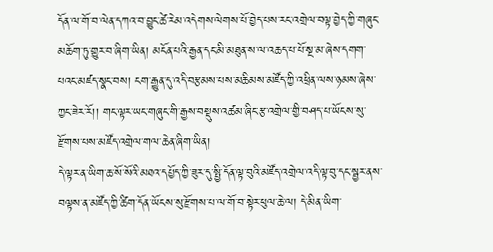དོན་ལ་གོ་བ་ལེན་དཀའ་བ་བྱུང་ཚེ་རེམ་འདེགས་ལེགས་པོ་བྱེད་པས་རང་འགྲེལ་བལྟ་བྱེད་ཀྱི་གཞུང་མཆོག་ཏུ་གྱུར་བ་ཞིག་ཡིན། མངོན་པའི་རྒྱན་དང་མི་མཐུན་ས་ལ་འཆད་པ་པོ་སྔ་མ་ཞེས་དགག་པའང་མཛད་སྣང་བས། ངག་རྒྱུན་དུ་འདི་བརྩམས་པས་མཆིམས་མཛོད་ཀྱི་འཕྲིན་ལས་ཉམས་ཞེས་ཀྱང་ཟེར་རོ།། གང་ལྟར་ཡང་གཞུང་གི་རྒྱས་བསྡུས་འཚམ་ཞིང་རྩ་འགྲེལ་གྱི་བཤད་པ་ཡོངས་སུ་རྫོགས་པས་མཛོད་འགྲེལ་གལ་ཆེན་ཞིག་ཡིན།
དེ་ལྟར་ན་ཡིག་ཆ་སོ་སོའི་མཐའ་དཔྱོད་ཀྱི་ཟུར་དུ་སྤྱི་དོན་ལྟ་བུའི་མཛོད་འགྲེལ་འདི་ལྟ་བུ་དང་སྦྱར་ནས་བལྟས་ན་མཛོད་ཀྱི་ཚིག་དོན་ཡོངས་སུ་རྫོགས་པ་ལ་གོ་བ་སྟེར་ཕུལ་ཆེ་ལ། དེ་མིན་ཡིག་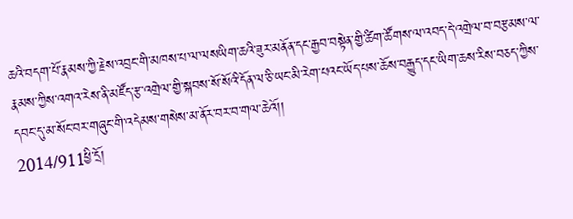ཆའི་བདག་པོ་རྣམས་ཀྱི་རྗེས་འབྲང་གི་མཁས་པ་ལ་ལསཡིག་ཆའི་ཟུར་མནོན་དང་རྒྱབ་བསྟེན་གྱི་ཚིག་ཚོགས་ལ་འབད་དེ་འགྲེལ་བ་བརྩམས་ལ་རྣམས་ཀྱིས་འགའ་རེས་ནི་མཛོད་རྩ་འགྲེལ་གྱི་སྐབས་སོ་སོའི་དོན་ལ་ཅི་ཡང་མི་རེག་པའང་ཡོད་པས་ཆོས་བརྒྱུད་དང་ཡིག་ཆས་རིས་བཅད་ཀྱིས་དབང་དུ་མ་སོང་བར་གཞུང་གི་འདེམས་གསེས་མ་ནོར་བར་བ་གལ་ཆེའོ།།
2014/911ཕྱི་དྲོ།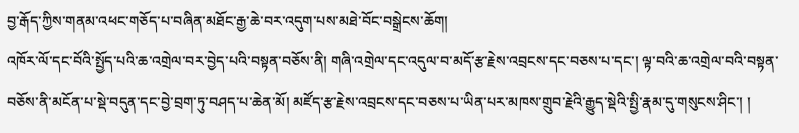བྱ་རྒོད་ཀྱིས་གནམ་འཕང་གཅོད་པ་བཞིན་མཐོང་རྒྱ་ཆེ་བར་འདུག་པས་མཐེ་བོང་བསྒྲེངས་ཆོག།
འཁོར་ལོ་དང་བོའི་སྤྱོད་པའི་ཆ་འགྲེལ་བར་བྱེད་པའི་བསྟན་བཅོས་ནི། གཞི་འགྲེལ་དང་འདུལ་བ་མདོ་རྩ་རྗེས་འབྲངས་དང་བཅས་པ་དང་། ལྟ་བའི་ཆ་འགྲེལ་བའི་བསྟན་བཅོས་ནི་མངོན་པ་སྡེ་བདུན་དང་བྱེ་བྲག་ཏུ་བཤད་པ་ཆེན་མོ། མཛོད་རྩ་རྗེས་འབྲངས་དང་བཅས་པ་ཡིན་པར་མཁས་གྲུབ་རྗེའི་རྒྱུད་སྡེའི་སྤྱི་རྣམ་དུ་གསུངས་ཤིང་། །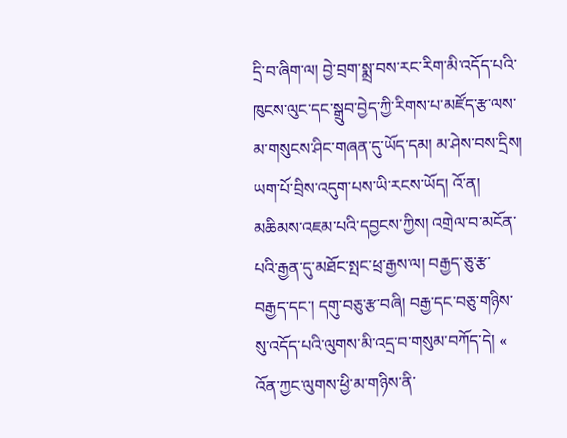དྲི་བ་ཞིག་ལ། བྱེ་བྲག་སྨྲ་བས་རང་རིག་མི་འདོད་པའི་ཁུངས་ལུང་དང་སྒྲུབ་བྱེད་ཀྱི་རིགས་པ་མཛོད་རྩ་ལས་མ་གསུངས་ཤིང་གཞན་དུ་ཡོད་དམ། མ་ཤེས་བས་དྲིས།
ཡག་པོ་བྲིས་འདུག་པས་ཡི་རངས་ཡོད། འོ་ན། མཆིམས་འཇམ་པའི་དབྱངས་ཀྱིས། འགྲེལ་བ་མངོན་པའི་རྒྱན་དུ་མཐོང་སྤང་ཕྲ་རྒྱས་ལ། བརྒྱད་ཅུ་རྩ་བརྒྱད་དང་། དགུ་བཅུ་རྩ་བཞི། བརྒྱ་དང་བཅུ་གཉིས་སུ་འདོད་པའི་ལུགས་མི་འདྲ་བ་གསུམ་བཀོད་དེ། « འོན་ཀྱང་ལུགས་ཕྱི་མ་གཉིས་ནི་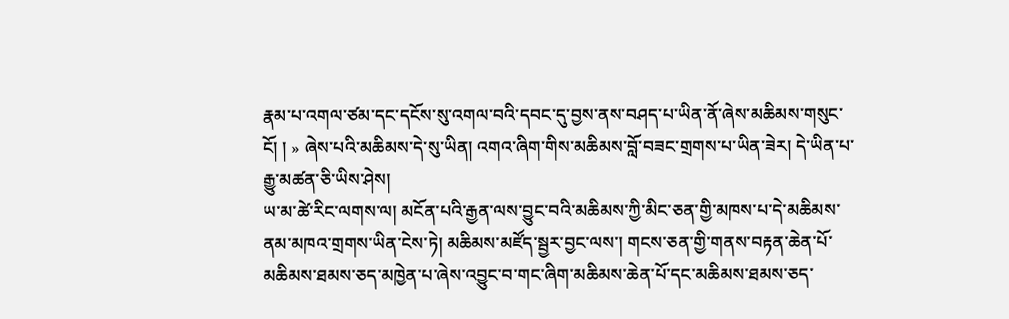རྣམ་པ་འགལ་ཙམ་དང་དངོས་སུ་འགལ་བའི་དབང་དུ་བྱས་ནས་བཤད་པ་ཡིན་ནོ་ཞེས་མཆིམས་གསུང་ངོ། ། » ཞེས་པའི་མཆིམས་དེ་སུ་ཡིན། འགའ་ཞིག་གིས་མཆིམས་བློ་བཟང་གྲགས་པ་ཡིན་ཟེར། དེ་ཡིན་པ་རྒྱུ་མཚན་ཅི་ཡིས་ཤེས།
ཡ་མ་ཚེ་རིང་ལགས་ལ། མངོན་པའི་རྒྱན་ལས་བྱུང་བའི་མཆིམས་ཀྱི་མིང་ཅན་གྱི་མཁས་པ་དེ་མཆིམས་ནམ་མཁའ་གྲགས་ཡིན་ངེས་ཏེ། མཆིམས་མཛོད་སྦྱར་བྱང་ལས་། གངས་ཅན་གྱི་གནས་བརྟན་ཆེན་པོ་མཆིམས་ཐམས་ཅད་མཁྱེན་པ་ཞེས་འབྱུང་བ་གང་ཞིག་མཆིམས་ཆེན་པོ་དང་མཆིམས་ཐམས་ཅད་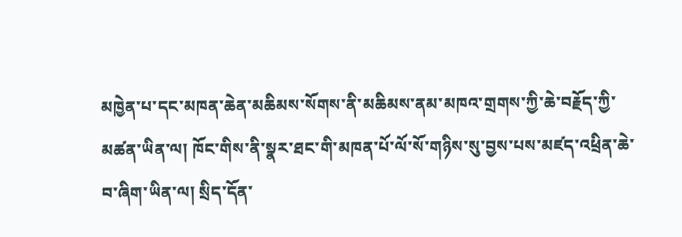མཁྱེན་པ་དང་མཁན་ཆེན་མཆིམས་སོགས་ནི་མཆིམས་ནམ་མཁའ་གྲགས་ཀྱི་ཆེ་བརྗོད་ཀྱི་མཚན་ཡིན་ལ། ཁོང་གིས་ནི་སྣར་ཐང་གི་མཁན་པོ་ལོ་སོ་གཉིས་སུ་བྱས་པས་མཛད་འཕྲིན་ཆེ་བ་ཞིག་ཡིན་ལ། སྲིད་དོན་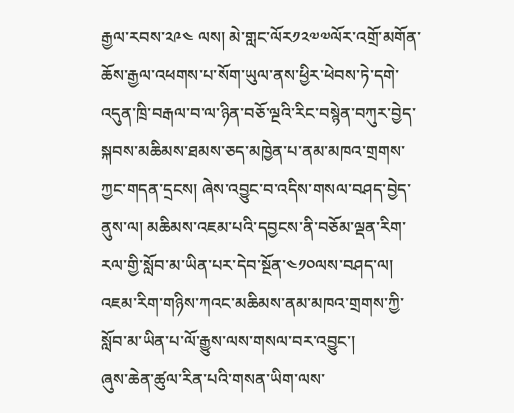རྒྱལ་རབས་༢༩༤ ལས། མེ་གླང་ལོར༡༢༧༧ལོར་འགྲོ་མགོན་ཆོས་རྒྱལ་འཕགས་པ་སོག་ཡུལ་ནས་ཕྱིར་ཕེབས་ཏེ་དགེ་འདུན་ཁྲི་བརྒལ་བ་ལ་ཉིན་བཅོ་ལྔའི་རིང་བསྙེན་བཀུར་བྱེད་སྐབས་མཆིམས་ཐམས་ཅད་མཁྱེན་པ་ནམ་མཁའ་གྲགས་ཀྱང་གདན་དྲངས། ཞེས་འབྱུང་བ་འདིས་གསལ་བཤད་བྱེད་ནུས་ལ། མཆིམས་འཇམ་པའི་དབྱངས་ནི་བཅོམ་ལྡན་རིག་རལ་གྱི་སློབ་མ་ཡིན་པར་དེབ་སྔོན་༤༡༠ལས་བཤད་ལ། འཇམ་རིག་གཉིས་ཀའང་མཆིམས་ནམ་མཁའ་གྲགས་ཀྱི་སློབ་མ་ཡིན་པ་ལོ་རྒྱུས་ལས་གསལ་བར་འབྱུང་།
ཞུས་ཆེན་ཚུལ་རིན་པའི་གསན་ཡིག་ལས་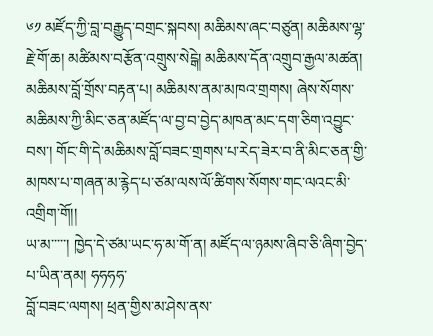༦༡ མཛོད་ཀྱི་བླ་བརྒྱུད་བགྲང་སྐབས། མཆིམས་ཞང་བཙུན། མཆིམས་ལྷ་རྗེ་གོ་ཆ། མཚིམས་བརྩོན་འགྲུས་སེངྒེ། མཆིམས་དོན་འགྲུབ་རྒྱལ་མཚན། མཆིམས་བློ་གྲོས་བརྟན་པ། མཆིམས་ནམ་མཁའ་གྲགས། ཞེས་སོགས་མཆིམས་ཀྱི་མིང་ཅན་མཛོད་ལ་བྱ་བ་བྱེད་མཁན་མང་དག་ཅིག་འབྱུང་བས་། གོང་གི་དེ་མཆིམས་བློ་བཟང་གྲགས་པ་རེད་ཟེར་བ་ནི་མིང་ཅན་གྱི་མཁས་པ་གཞན་མ་རྙེད་པ་ཙམ་ལས་ལོ་ཚིགས་སོགས་གང་ལའང་མི་འགྲིག་གོ།།
ཡ་མ་་་་་། ཁྱེད་དེ་ཙམ་ཡང་ཧ་མ་གོ་ན། མཛོད་ལ་ཉམས་ཞིབ་ཅི་ཞིག་བྱེད་པ་ཡིན་ནམ། ཧཧཧཧ་
བློ་བཟང་ལགས། ཕྲན་གྱིས་མ་ཤེས་ནས་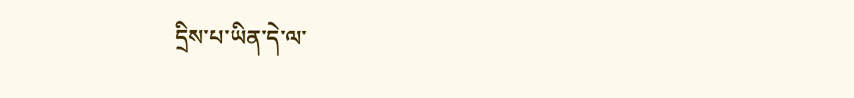དྲིས་པ་ཡིན་དེ་ལ་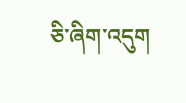ཅི་ཞིག་འདུག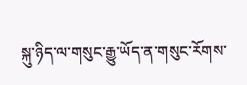སྐུ་ཉིད་ལ་གསུང་རྒྱུ་ཡོད་ན་གསུང་རོགས་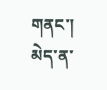གནང་། མེད་ན་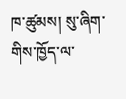ཁ་ཚུམས། སུ་ཞིག་གིས་ཁྱོད་ལ་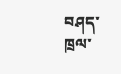བཤད་ཁྲལ་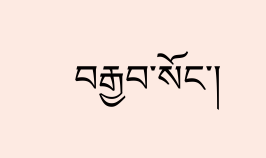བརྒྱབ་སོང་།